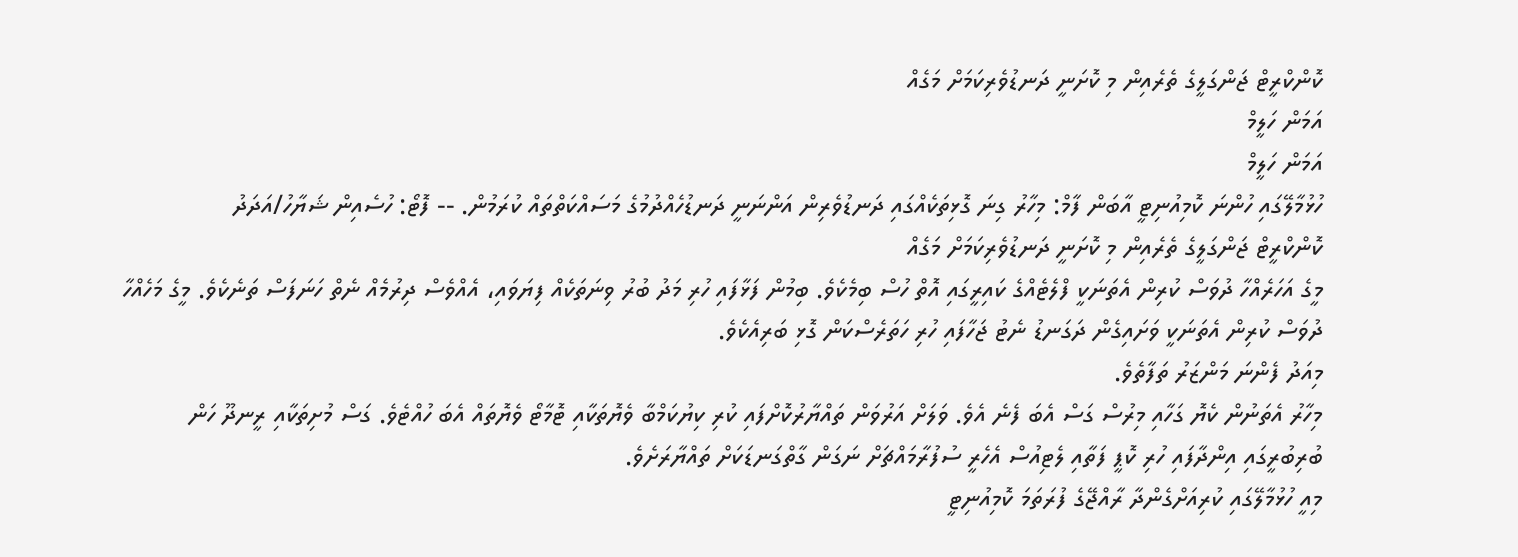ކޮންކްރީޓް ޖަންގަލީގެ ތެރެއިން މި ކޮށަނީ ދަނޑުވެރިކަމަށް މަގެއް
އަމަން ހަލީމް
އަމަން ހަލީމް
ހުޅުމާލޭގައި ހުންނަ ކޮމިއުނިޓީ އާބަން ފާމް: މިހާރު ގިނަ ގޮޅިތަކެއްގައި ދަނޑުވެރިން އަންނަނީ ދަނޑުހެއްދުމުގެ މަސައްކަތްތައް ކުރަމުން. -- ފޮޓޯ: ހުސެއިން ޝަޔާހު/އަދަދު
ކޮންކްރީޓް ޖަންގަލީގެ ތެރެއިން މި ކޮށަނީ ދަނޑުވެރިކަމަށް މަގެއް
މީގެ އަހަރެއްހާ ދުވަސް ކުރިން އެތަނަކީ ފްލެޓެއްގެ ކައިރީގައި އޮތް ހުސް ބިމެކެވެ. ބިމުން ފަޅާފައި ހުރި މަދު ބުރު ވިނަތަކެއް ފިޔަވައި، އެއްވެސް ދިރުމެއް ނެތް ހަނަފަސް ތަނެކެވެ. މީގެ މަހެއްހާ ދުވަސް ކުރިން އެތަނަކީ ވަށައިގެން ދަގަނޑު ނެޓު ޖަހާފައި ހުރި ހަތަރެސްކަން ގޮޅި ބަރިއެކެވެ.
މިއަދު ފެންނަ މަންޒަރު ތަފާތެވެ.
މިހާރު އެތަނުން ކެޔޮ ގަހާއި މިރުސް ގަސް އެބަ ފެނެ އެވެ. ވަލަށް އަރުވަން ތައްޔާރުކޮށްފައި ކުރި ކިޔުކަމްބާ ވެޔޮތަކާއި ޓޮމާޓޯ ވެޔޮތައް އެބަ ހުއްޓެވެ. ގަސް މުށިތަކާއި ރީނދޫ ހަން ބުރިބުރީގައި އިންދާފައި ހުރި ކޮޕީ ފަތާއި ލެޓިއުސް އެހެރީ ސުފުރާމައްޗަށް ނަގަން ގާތްގަނޑަކަށް ތައްޔާރަށެވެ.
މިއީ ހުޅުމާލޭގައި ކުރިއަށްގެންދާ ރާއްޖޭގެ ފުރަތަމަ ކޮމިއުނިޓީ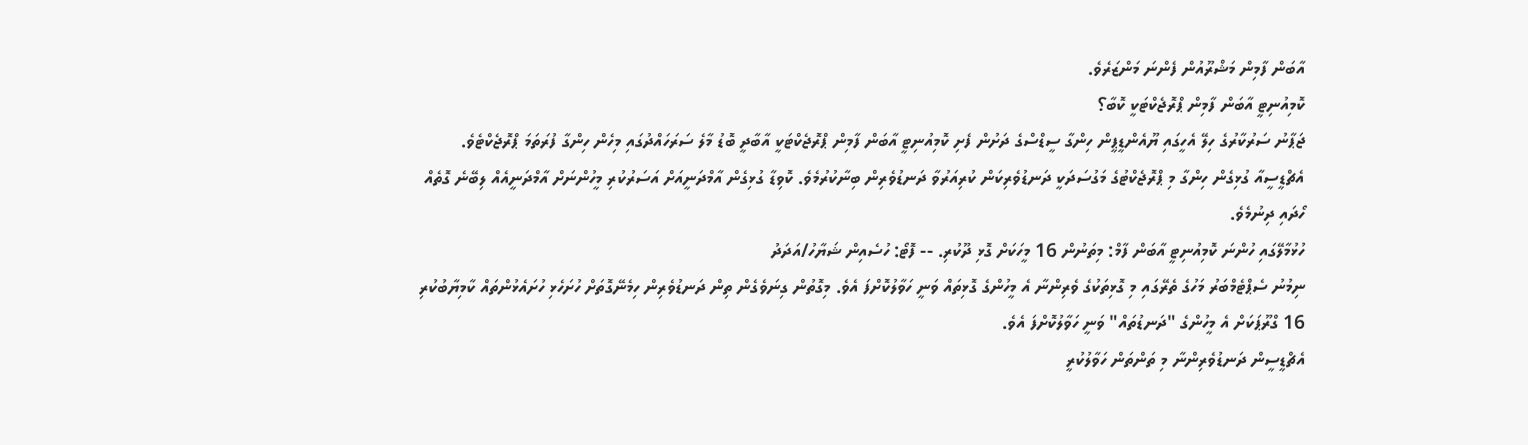އާބަން ފާމިން މަޝްރޫއުން ފެންނަ މަންޒަރެވެ.
ކޮމިއުނިޓީ އާބަން ފާމިން ޕްރޮޖެކްޓަކީ ކޮބާ؟
ޖަޕާނު ސަރުކާރުގެ ހިލޭ އެހީގައި ޔޫއެންޑީޕީން ހިންގާ ސީޑްސްގެ ދަށުން ފެށި ކޮމިއުނިޓީ އާބަން ފާމިން ޕްރޮޖެކްޓަކީ އާބާދީ ބޮޑު މާލެ ސަރަހައްދުގައި މިހެން ހިންގާ ފުރަތަމަ ޕްރޮޖެކްޓެވެ.
އެޗްޑީސީއާ ގުޅިގެން ހިންގާ މި ޕްރޮޖެކްޓުގެ މަގުސަދަކީ ދަނޑުވެރިކަން ކުރިއަރުވާ ދަނޑުވެރިން ބިނާކުރުމެވެ. ކޮވިޑާ ގުޅިގެން އާމްދަނީއަށް އަސަރުކުރި މީހުންނަށް އާމްދަނީއެއް ލިބޭނެ ގޮތެއް ހޯދައި ދިނުމެވެ.
ހުޅުމާލޭގައި ހުންނަ ކޮމިއުނިޓީ އާބަން ފާމް: މިތަނުން 16 މީހަކަށް ގޮޅި ދޫކުރި. -- ފޮޓޯ: ހުސެއިން ޝަޔާހު/އަދަދު
ނިމުނު ސެޕްޓެމްބަރު މަހުގެ ތެރޭގައި މި ގޮޅިތަކުގެ ވެރިންނާ އެ މީހުންގެ ގޮޅިތައް ވަނީ ހަވާލުކޮށްފަ އެވެ. މިގޮތުން ގިނަވެގެން ތިން ދަނޑުވެރިން ހިމެނޭގޮތަށް ހުށަހެޅި ހުށައެޅުންތައް ކާމިޔާބުކުރި 16 ގްރޫޕަކަށް އެ މީހުންގެ "ދަނޑުތައް" ވަނީ ހަވާލުކޮށްފަ އެވެ.
އެޗްޑީސީން ދަނޑުވެރިންނާ މި ތަންތަން ހަވާލުކުރީ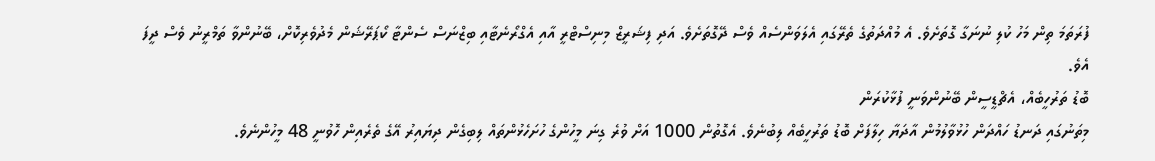ފުރަތަމަ ތިން މަހު ކުލި ނުނަގާ ގޮތަށެވެ. އެ މުއްދަތުގެ ތެރޭގައި އެލަވަންސެއް ވެސް ދޭގޮތަށެވެ. އަދި ފިޝަރީޒް މިނިސްޓްރީ އާއި އެގްރޯނެޓާއި ބިޒްނަސް ސެންޓާ ކޯޕަރޭޝަން މެދުވެރިކޮށް، ބޭނުންވާ ތަމްރީނު ވެސް ދީފަ އެވެ.
ބޮޑު ތަރުހީބެއް، އެޗްޑީސީން ބޭނުންވަނީ ފުޅާކުރަން
މިތަނުގައި ދަނޑު ހައްދަން ހުޅުވާލުމުން އާދަޔާ ހިލާފަށް ބޮޑު ތަރުހީބެއް ލިބުނެވެ. އެގޮތުން 1000 އަށް ވުރެ ގިނަ މީހުންގެ ހުށަހެޅުންތައް ލިބިގެން ދިޔައިރު އޭގެ ތެރެއިން ހޮވުނީ 48 މީހުންނެވެ.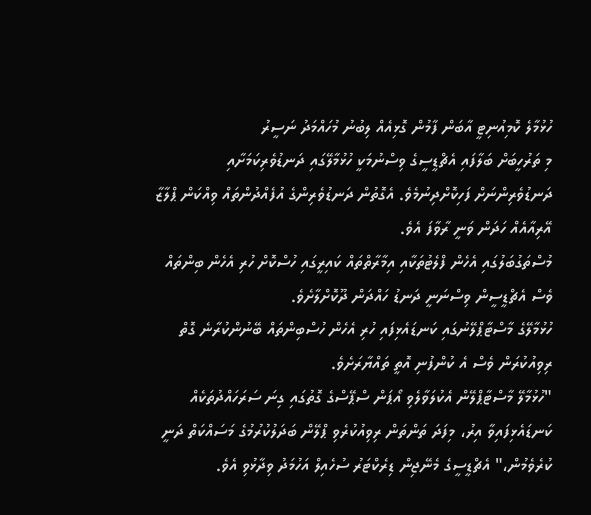ހުޅުމާލެ ކޮމިއުނިޓީ އާބަން ފާމުން ގޮޅިއެއް ލިބުނު މުހައްމަދު ނަސީރު
މި ތަރުހީބަށް ބަލާފައި އެޗްޑީސީގެ ވިސްނުމަކީ ހުޅުމާލޭގައި ދަނޑުވެރިކަމަށާއި ދަނޑުވެރިންނަށް ފަހިކޮށްދިނުމެވެ. އެގޮތުން ދަނޑުވެރިންގެ އުފެއްދުންތައް ވިއްކަން ޕްލާޒާ އޭރިއާއެއް ހަދަން ވަނީ ރާވާފަ އެވެ.
މުސްތަގުބަލުގައި އެހެން ފްލެޓުތަކާއި އިމާރާތްތައް ކައިރީގައި ހުސްކޮށް ހުރި އެހެން ބިންތައް ވެސް އެޗްޑީސީން ވިސްނަނީ ދަނޑު ހައްދަން ދޫކޮށްލާށެވެ.
ހުޅުމާލޭގެ މާސްޓާޕްލޭނުގައި ކަނޑައެޅިފައި ހުރި އެހެން ހުސްބިންތައް ބޭނުންކުރާނެ ގޮތް ރިވިއުކުރަން ވެސް އެ ކުންފުނި އޮތީ ތައްޔާރަށެވެ.
"ހުޅުމާލޭ މާސްޓާޕްލޭން އެކުލަވާލެވި އޯޕަން ސްޕޭސްގެ ގޮތުގައި ގިނަ ސަރަހައްދުތަކެއް ކަނޑައެޅިފައިވާ އިރު، މިފަދަ ތަންތަން ރިވިއުކުރެވި ޕްލޭން ބަދަލުކުރުމުގެ މަސައްކަތް ދަނީ ކުރެވެމުން،" އެޗްޑީސީގެ މެނޭޖިން ޑިރެކްޓަރު ސުހެއިލް އަހުމަދު ވިދާޅުވި އެވެ.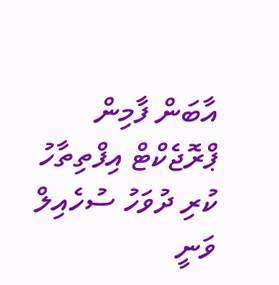އާބަން ފާމިން ޕްރޮޖެކްޓް އިފްތިތާހު ކުރި ދުވަހު ސުހެއިލް ވަނީ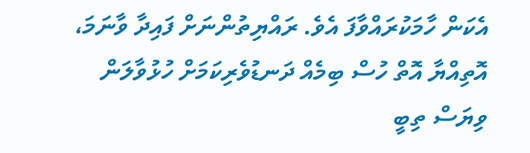އެކަން ހާމަކުރައްވާފަ އެވެ. ރައްޔިތުންނަށް ފައިދާ ވާނަމަ، އޮތިއްޔާ އޮތް ހުސް ބިމެއް ދަނޑުވެރިކަމަށް ހުޅުވާލަން ވިޔަސް ތިބީ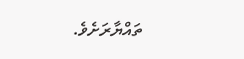ތައްޔާރަށެވެ.